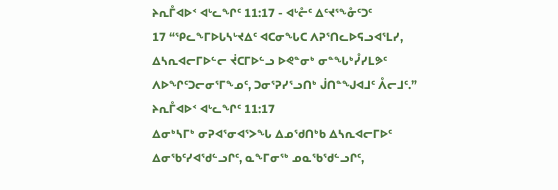ᔨᕆᒤᐊᐅᑉ ᐊᒡᓚᖏᑦ 11:17 - ᐊᒡᓔᑦ ᐃᑦᔪᕐᖕᓁᑦᑐᑦ
17 “ᕿᓚᖕᒥᐅᒐᓴᒡᔪᐃᑦ ᐊᑕᓂᖓᑕ ᐱᕈᕐᑎᓚᐅᕋᓗᐊᕐᒪᓯ, ᐃᓴᕆᐊᓕᒥᐅᓪᓕ ᔫᑕᒥᐅᓪᓗ ᐅᕙᓐᓂᒃ ᓂᓐᖓᒃᓮᓯᒪᕗᑦ ᐱᐅᖏᑦᑐᓕᓂᕐᒥᖕᓄᑦ, ᑐᓂᕐᕈᓯᕐᓗᑎᒃ ᒎᑎᓐᖑᐊᒧᑦ ᐰᓕᒧᑦ.”
ᔨᕆᒤᐊᐅᑉ ᐊᒡᓚᖏᑦ 11:17
ᐃᓂᒃᓴᒥᒃ ᓂᕈᐊᕐᓂᐊᕐᐳᖓ ᐃᓄᖁᑎᒃᑲ ᐃᓴᕆᐊᓕᒥᐅᑦ ᐃᓂᖃᑦᓯᐊᖁᓪᓗᒋᑦ, ᓇᖕᒥᓂᖅ ᓄᓇᖃᖁᓪᓗᒋᑦ,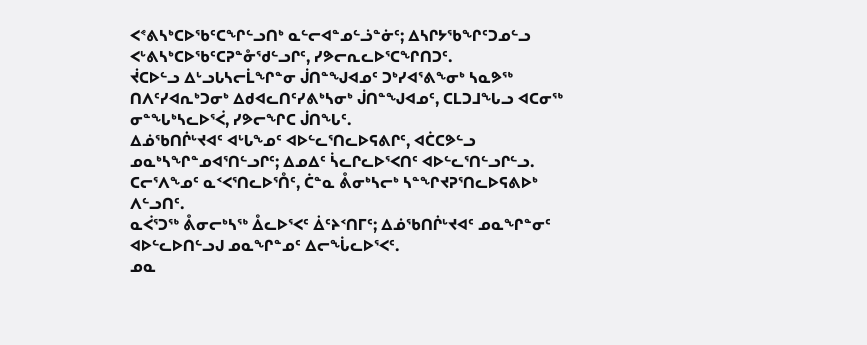ᐸᕝᕕᓴᒃᑕᐅᖃᑦᑕᖏᓪᓗᑎᒃ ᓇᓪᓕᐊᓐᓄᓪᓘᓐᓃᑦ; ᐃᓴᒋᔭᖃᖏᑦᑐᓄᓪᓗ ᐸᒡᕕᓴᒃᑕᐅᖃᑦᑕᕈᓐᓁᖁᓪᓗᒋᑦ, ᓯᕗᓕᕆᓚᐅᕐᑕᖏᑎᑐᑦ.
ᔫᑕᐅᓪᓗ ᐃᒡᓗᒐᓴᓕᒫᖏᓐᓂ ᒎᑎᓐᖑᐊᓄᑦ ᑐᒃᓯᐊᕐᕕᖕᓂᒃ ᓴᓇᕗᖅ ᑎᐱᑦᓯᐊᕆᒃᑐᓂᒃ ᐃᑯᐊᓚᑎᑦᓯᕕᒃᓴᓂᒃ ᒎᑎᓐᖑᐊᓄᑦ, ᑕᒪᑐᒧᖓᓗ ᐊᑕᓂᖅ ᓂᓐᖓᒃᓴᓚᐅᕐᐹ, ᓯᕗᓕᖏᑕ ᒎᑎᖓᑦ.
ᐃᓅᖃᑎᒌᒡᔪᐊᑦ ᐊᒡᒐᖕᓄᑦ ᐊᐅᓪᓚᕐᑎᓚᐅᕋᕕᒋᑦ, ᐊᑖᑕᕗᓪᓗ ᓄᓇᒃᓴᖏᓐᓄᐊᕐᑎᓪᓗᒋᑦ; ᐃᓄᐃᑦ ᓵᓚᒋᓚᐅᕐᐸᑎᑦ ᐊᐅᓪᓚᕐᑎᓪᓗᒋᓪᓗ.
ᑕᓕᕐᐱᖕᓄᑦ ᓇᑉᐸᕐᑎᓚᐅᕐᑍᑦ, ᑖᓐᓇ ᕔᓂᒃᓴᓕᒃ ᓴᓐᖏᔪᕈᕐᑎᓚᐅᕋᕕᐅᒃ ᐱᓪᓗᑎᑦ.
ᓇᐹᕐᑐᖅ ᕔᓂᓕᒃᓴᖅ ᐂᓚᐅᕐᐸᑦ ᐄᑦᔨᑉᑎᒥᑦ; ᐃᓅᖃᑎᒌᒡᔪᐊᑦ ᓄᓇᖏᓐᓂᑦ ᐊᐅᓪᓚᐅᑎᓪᓗᒍ ᓄᓇᖏᓐᓄᑦ ᐃᓕᖔᓚᐅᕐᐸᑦ.
ᓄᓇ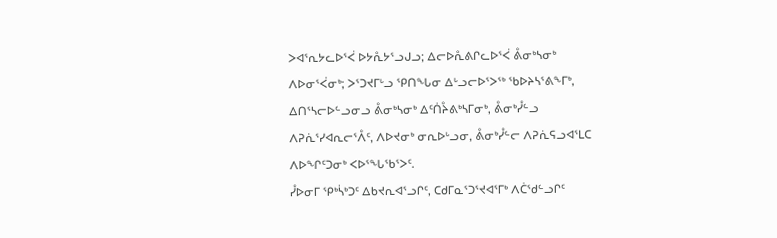ᐳᐊᕐᕆᔭᓚᐅᕐᐹ ᐅᔭᕅᔭᕐᓗᒍᓗ; ᐃᓕᐅᕅᕕᒋᓚᐅᕐᐹ ᕔᓂᒃᓴᓂᒃ ᐱᐅᓂᕐᐹᓂᒃ; ᐳᕐᑐᔪᒥᒡᓗ ᕿᑎᖓᓂ ᐃᒡᓗᓕᐅᕐᐳᖅ ᖃᐅᔨᓴᕐᕕᖕᒥᒃ, ᐃᑎᕐᓴᓕᐅᓪᓗᓂᓗ ᕔᓂᒃᓴᓂᒃ ᐃᑦᑏᔧᕕᒃᓴᒥᓂᒃ, ᕔᓂᒃᓮᓪᓗ ᐱᕈᕇᕐᓯᐊᕆᓕᕐᐰᑦ, ᐱᐅᔪᓂᒃ ᓂᕆᐅᒡᓗᓂ, ᕔᓂᒃᓮᓪᓕ ᐱᕈᕇᕋᓗᐊᕐᒪᑕ ᐱᐅᖏᑦᑐᓂᒃ ᐸᐅᕐᖓᖃᕐᐳᑦ.
ᓮᐅᓂᒥ ᕿᒃᓵᒃᑐᑦ ᐃᑲᔪᕆᐊᕐᓗᒋᑦ, ᑕᑯᒥᓇᕐᑐᕐᔪᐊᕐᒥᒃ ᐱᑖᖁᓪᓗᒋᑦ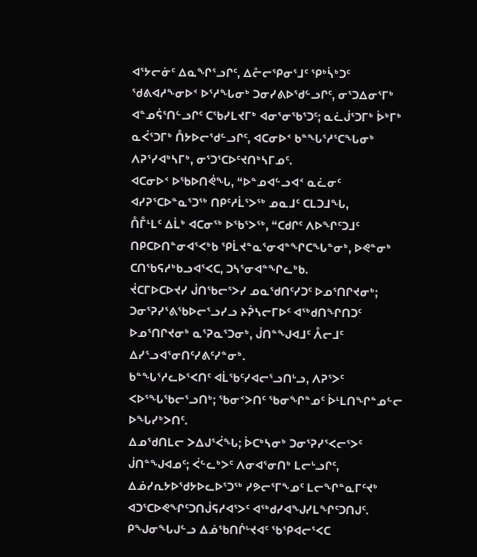ᐊᕐᔭᓕᓃᑦ ᐃᓇᖏᕐᓗᒋᑦ, ᐃᓔᓕᕿᓂᕐᒧᑦ ᕿᒃᓵᒃᑐᑦ ᖁᕕᐊᓱᖕᓂᐅᑉ ᐅᕐᓱᖓᓂᒃ ᑐᓂᓯᕕᐅᖁᓪᓗᒋᑦ, ᓂᕐᑐᐃᓂᕐᒥᒃ ᐊᓐᓄᕌᕐᑎᓪᓗᒋᑦ ᑕᖃᓯᒪᔪᒥᒃ ᐊᓂᕐᓂᖃᕐᑐᑦ; ᓇᓛᒎᕐᑐᒥᒃ ᐆᒃᒥᒃ ᓇᐹᕐᑐᒥᒃ ᑍᔭᐅᓕᖁᓪᓗᒋᑦ, ᐊᑕᓂᐅᑉ ᑲᓐᖓᕐᓱᕐᑕᖓᓂᒃ ᐱᕈᕐᓯᐊᒃᓴᒥᒃ, ᓂᕐᑐᕐᑕᐅᑦᔪᑎᒃᓴᒥᓄᑦ.
ᐊᑕᓂᐅᑉ ᐅᖃᐅᑎᕚᖓ, “ᐅᓐᓄᐊᓪᓗᐊᑉ ᓇᓛᓂᑦ ᐊᓯᕈᕐᑕᐅᓐᓇᕐᑐᖅ ᑎᑭᑦᓱᒫᕐᐳᖅ ᓄᓇᒧᑦ ᑕᒪᑐᒧᖓ,
ᑍᒤᒻᒪᑦ ᐃᒫᒃ ᐊᑕᓂᖅ ᐅᖃᕐᐳᖅ, “ᑕᑯᒋᑦ ᐱᐅᖏᑦᑐᒧᑦ ᑎᑭᑕᐅᑎᓐᓂᐊᕐᐸᒃᑲ ᕿᒫᔪᓐᓇᕐᓂᐊᓐᖏᑕᖓᓐᓂᒃ, ᐅᕙᓐᓂᒃ ᑕᑎᖃᕋᓱᒃᑲᓗᐊᕐᐸᑕ, ᑐᓴᕐᓂᐊᓐᖏᓚᒃᑲ.
ᔫᑕᒥᐅᑕᐅᔪᓯ ᒎᑎᖃᓕᕐᐳᓯ ᓄᓇᖁᑎᑦᓯᑐᑦ ᐅᓄᕐᑎᒋᔪᓂᒃ; ᑐᓂᕐᕈᓯᕐᕕᖃᐅᓕᕐᓗᓯᓗ ᔨᕉᓴᓕᒥᐅᑦ ᐊᖅᑯᑎᖏᑎᑐᑦ ᐅᓄᕐᑎᒋᔪᓂᒃ ᓇᕐᕈᓇᕐᑐᓂᒃ, ᒎᑎᓐᖑᐊᒧᑦ ᐰᓕᒧᑦ ᐃᓯᕐᓗᐊᕐᓂᑎᑦᓯᕕᑦᓯᓐᓂᒃ.
ᑲᓐᖓᕐᓱᓚᐅᕐᐸᑎᑦ ᐊᒫᖃᑦᓯᐊᓕᕐᓗᑎᒡᓗ, ᐱᕈᕐᐳᑦ ᐸᐅᕐᖓᖃᓕᕐᓗᑎᒃ; ᖃᓂᑉᐳᑎᑦ ᖃᓂᖏᓐᓄᑦ ᐆᒻᒪᑎᖏᓐᓄᓪᓕ ᐅᖓᓯᒃᐳᑎᑦ.
ᐃᓄᖁᑎᒪᓕ ᐳᐃᒍᕐᐹᖓ; ᐆᑕᒃᓴᓂᒃ ᑐᓂᕐᕈᓯᕐᐸᓕᕐᐳᑦ ᒎᑎᓐᖑᐊᓄᑦ; ᐹᓪᓚᒃᐳᑦ ᐱᓂᐊᕐᓂᑎᒃ ᒪᓕᒡᓗᒋᑦ, ᐃᓅᓯᕆᔭᐅᖁᔭᐅᓚᐅᕐᑐᖅ ᓯᕗᓕᕐᒥᖕᓄᑦ ᒪᓕᖏᓐᓇᒥᑦᔪᒃ ᐊᑐᕐᑕᐅᕙᖏᑦᑐᑎᒎᕋᓱᐊᕐᐳᑦ ᐊᖅᑯᓯᐊᖑᓯᒪᖏᑦᑐᑎᒍᑦ.
ᑭᖑᓂᖓᒍᓪᓗ ᐃᓅᖃᑎᒌᒡᔪᐊᑦ ᖃᕿᐊᓕᕐᐸᑕ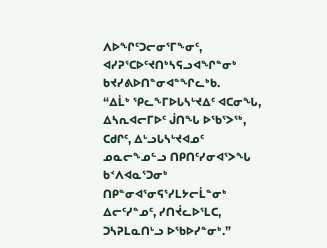ᐱᐅᖏᑦᑐᓕᓂᕐᒥᖕᓂᑦ, ᐊᓯᕈᕐᑕᐅᑦᔪᑎᒃᓴᕋᓗᐊᖏᓐᓂᒃ ᑲᔪᓯᕕᐅᑎᓐᓂᐊᓐᖏᓚᒃᑲ.
“ᐃᒫᒃ ᕿᓚᖕᒥᐅᒐᓴᒡᔪᐃᑦ ᐊᑕᓂᖓ, ᐃᓴᕆᐊᓕᒥᐅᑦ ᒎᑎᖓ ᐅᖃᕐᐳᖅ, ᑕᑯᒋᑦ, ᐃᒡᓗᒐᓴᒡᔪᐊᓄᑦ ᓄᓇᓕᖕᓄᓪᓗ ᑎᑭᑎᑦᓯᓂᐊᕐᐳᖓ ᑲᑉᐱᐊᓇᕐᑐᓂᒃ ᑎᑭᓐᓂᐊᕐᓂᕋᕐᓯᒪᔭᓕᒫᓐᓂᒃ ᐃᓕᑦᓯᓐᓄᑦ, ᓯᑎᔫᓚᐅᕐᒪᑕ, ᑐᓴᕈᒪᓇᑎᒡᓗ ᐅᖃᐅᓯᓐᓂᒃ.”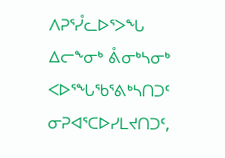ᐱᕈᕐᓮᓚᐅᕐᐳᖓ ᐃᓕᖕᓂᒃ ᕔᓂᒃᓴᓂᒃ ᐸᐅᕐᖓᖃᕐᕕᒃᓴᑎᑐᑦ ᓂᕈᐊᕐᑕᐅᓯᒪᔪᑎᑐᑦ,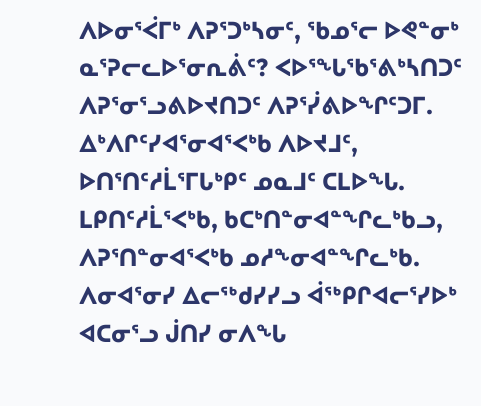ᐱᐅᓂᕐᐹᒥᒃ ᐱᕈᕐᑐᒃᓴᓂᑦ, ᖃᓄᕐᓕ ᐅᕙᓐᓂᒃ ᓇᕐᕈᓕᓚᐅᕐᓂᕆᕖᑦ? ᐸᐅᕐᖓᖃᕐᕕᒃᓴᑎᑐᑦ ᐱᕈᕐᓂᕐᓗᕕᐅᔪᑎᑐᑦ ᐱᕈᕐᓰᕕᐅᖏᑦᑐᒥ.
ᐃᒃᐱᒋᑦᓯᐊᕐᓂᐊᕐᐸᒃᑲ ᐱᐅᔪᒧᑦ, ᐅᑎᕐᑎᑦᓱᒫᕐᒥᒐᒃᑭᑦ ᓄᓇᒧᑦ ᑕᒪᐅᖓ. ᒪᑭᑎᑦᓱᒫᕐᐸᒃᑲ, ᑲᑕᒃᑎᓐᓂᐊᓐᖏᓚᒃᑲᓗ, ᐱᕈᕐᑎᓐᓂᐊᕐᐸᒃᑲ ᓄᓱᖕᓂᐊᓐᖏᓚᒃᑲ.
ᐱᓂᐊᕐᓂᓯ ᐃᓕᖅᑯᓯᓯᓗ ᐋᖅᑭᒋᐊᓕᕐᓯᐅᒃ ᐊᑕᓂᕐᓗ ᒎᑎᓯ ᓂᐱᖓ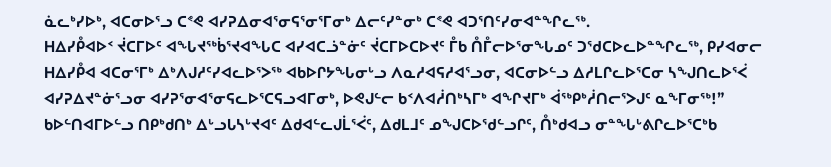ᓈᓚᒃᓯᐅᒃ, ᐊᑕᓂᐅᕐᓗ ᑕᕝᕙ ᐊᓯᕈᐃᓂᐊᕐᓂᕋᕐᓂᕐᒥᓂᒃ ᐃᓕᑦᓯᓐᓂᒃ ᑕᕝᕙ ᐊᑐᕐᑎᑦᓯᓂᐊᓐᖏᓚᖅ.
ᕼᐃᓯᑬᐊᐅᑉ ᔫᑕᒥᐅᑦ ᐊᖓᔪᖅᑳᕐᔪᐊᖓᑕ ᐊᓯᐊᑕᓘᓐᓃᑦ ᔫᑕᒥᐅᑕᐅᔪᑦ ᒤᑲ ᑍᒤᓕᐅᕐᓂᖓᓄᑦ ᑐᖁᑕᐅᓚᐅᓐᖏᓚᖅ, ᑭᓯᐊᓂᓕ ᕼᐃᓯᑬᐊ ᐊᑕᓂᕐᒥᒃ ᐃᒃᐱᒍᓱᑦᓯᐊᓚᐅᕐᐳᖅ ᐊᑲᐅᒋᔭᖓᓂᒡᓗ ᐱᓇᓱᐊᕋᓱᐊᕐᓗᓂ, ᐊᑕᓂᐅᓪᓗ ᐃᓱᒪᒋᓚᐅᕐᑕᓂ ᓴᖑᑎᓚᐅᕐᐹ ᐊᓯᕈᐃᔪᓐᓃᕐᓗᓂ ᐊᓯᕈᕐᓂᐊᕐᓂᕋᓚᐅᕐᑕᕋᓗᐊᒥᓂᒃ, ᐅᕙᒍᓪᓕ ᑲᑉᐱᐊᓲᑎᒃᓴᒥᒃ ᐊᖏᔪᒥᒃ ᐋᖅᑭᒃᓲᑎᓕᕐᐳᒍᑦ ᓇᖕᒥᓂᖅ!”
ᑲᐅᓪᑎᐊᒥᐅᓪᓗ ᑎᑭᒃᑯᑎᒃ ᐃᒡᓗᒐᓴᒡᔪᐊᑦ ᐃᑯᐊᓪᓚᒍᒫᕐᐹᑦ, ᐃᑯᒪᒧᑦ ᓄᖑᑕᐅᖁᓪᓗᒋᑦ, ᑍᒃᑯᐊᓗ ᓂᓐᖓᒡᕕᒋᓚᐅᕐᑕᒃᑲ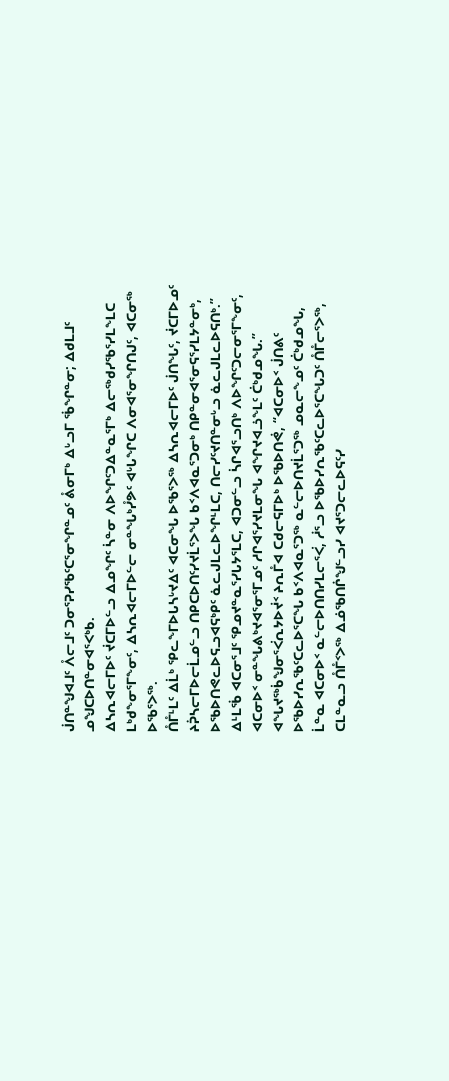ᒎᑎᓐᖑᐊᒧᑦ ᐰᓕᒧᑦ ᑐᓂᕐᕈᓯᖃᑦᑕᕐᓂᖏᓐᓄᑦ ᕔᓂᒥᒃ ᐃᒡᓗᒥ ᖄᖏᓐᓂ; ᐃᑯᒪᒧᑦ ᓄᖑᑕᐅᑎᓐᓂᐊᕐᐸᒃᑲ.
ᐃᓴᕆᐊᓕᒥᐅᑦ ᔫᑕᒥᐅᓪᓗ ᐃᓄᖏᑦ ᓵᓐᓂ ᐱᐅᖏᑦᑐᐃᓐᓇᕐᒥᒃ ᐃᓕᖅᑯᓯᖃᕐᓯᒪᖕᒪᑕ ᒪᒃᑯᖕᓂᕐᒥᖕᓂᑦ, ᐃᓴᕆᐊᓕᒥᐅᓪᓕ ᓂᓐᖓᒃᓮᕗᑦ ᐊᒡᒐᖏᑕ ᐱᓂᐊᕐᓂᖏᑎᒍᑦ, ᐊᑕᓂᖅ ᐅᖃᕐᐳᖅ.
ᑍᒤᒻᒪᑦ ᐃᒫᒃ ᕿᓚᖕᒥᐅᒐᓴᒡᔪᐃᑦ ᐊᑕᓂᖓ ᐅᖃᕐᐳᖅ ᐃᓴᕆᐊᓕᒥᐅᑦ ᒎᑎᖓᑦ, ᔫᑕᒥᐅᓄᑦ ᔨᕉᓴᓕᒥᐅᓕᒫᓄᓪᓗ ᑎᑭᑕᐅᑎᑦᓯᔪᒫᕐᐳᖓ ᑲᑉᐱᐊᓇᕐᑐᓂᒃ ᑎᑭᓐᓂᐊᕐᓂᕋᕐᓯᒪᔭᓐᓂᒃ, ᐅᖃᐅᑎᕙᓚᐅᕋᓗᐊᕋᒃᑭᑦ ᓈᓚᒍᒪᓚᐅᖏᒻᒪᑕ, ᑎᓕᓯᑦᔪᑎᓐᓂᒡᓗ ᓈᓚᒍᒪᓚᐅᕋᑎᒃ.”
ᐃᒻᒪᖄ ᐊᑕᓂᕐᒧᑦ ᕿᓄᔪᓐᓇᕐᓯᒐᔭᕐᒪᑕ, ᐊᑐᓂᓪᓗ ᓵᒋᐊᕐᓗᑎᒃ ᐱᐅᖏᑦᑐᓕᓂᕐᒥᖕᓂᑦ, ᐊᑕᓂᐅᑉ ᓂᓐᖓᕕᒃᔪᐊᕐᓂᕐᒥᓄᑦ ᓱᒋᐊᕐᓯᔪᒪᓂᖓ ᐊᖏᔪᐊᓘᖕᒪᑦ ᑖᒃᑯᓄᖓ.”
ᐊᖓᔪᖅᑳᖑᓂᕐᐹᕆᔭᐅᔫᑉ ᔨᕆᒤᐊ ᑕᑯᓕᕋᒥᐅᒃ ᐅᖃᐅᑎᕚ, “ᐊᑕᓂᐅᑉ ᒎᑎᕕᑦ ᐅᖃᐅᓯᕆᖃᑦᑕᓚᐅᕐᑕᖓ ᑲᑉᐱᐊᓇᕐᑐᖅ ᓇᓪᓕᐅᑎᔪᒫᕐᑐᖅ ᓄᓇᓕᖕᓄᑦ ᑖᒃᑯᓄᖓ,
ᒫᓐᓇ ᐊᑕᓂᐅᑉ ᓇᓪᓕᐅᑎᑎᓯᒪᓕᕐᐹ, ᓲᕐᓗ ᐅᖃᐅᓯᕆᖃᑦᑕᓚᐅᕐᑕᖓᑐᑦ ᑍᒤᓕᕐᐳᖅ, ᑕᒪᓐᓇᓗ ᑍᒤᑉᐳᖅ ᐃᓅᖃᑎᒌᖑᓪᓗᓯ ᐊᔪᕐᑐᓕᓚᐅᕋᑦᓯ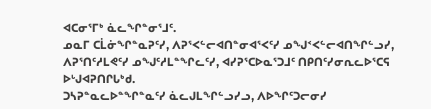ᐊᑕᓂᕐᒥᒃ ᓈᓚᖏᓐᓂᕐᒧᑦ.
ᓄᓇᒥ ᑕᒫᓃᖏᓐᓇᕈᑦᓯ, ᐱᕈᕐᐸᓪᓕᐊᑎᓐᓂᐊᕐᐸᑦᓯ ᓄᖑᑉᐸᓪᓕᐊᑎᖏᓪᓗᓯ, ᐱᕈᕐᑎᑦᓱᒪᕙᑦᓯ ᓄᖑᑦᓱᒪᓐᖏᓚᑦᓯ, ᐊᓯᕈᕐᑕᐅᓇᕐᑐᒧᑦ ᑎᑭᑎᑦᓯᓂᕆᓚᐅᕐᑕᕋ ᐅᒡᒍᐊᕈᑎᒋᒐᒃᑯ.
ᑐᓴᕈᓐᓇᓚᐅᓐᖏᓐᓇᑦᓯ ᓈᓚᒍᒪᖏᓪᓗᓯᓗ, ᐱᐅᖏᑦᑐᓕᓂᓯ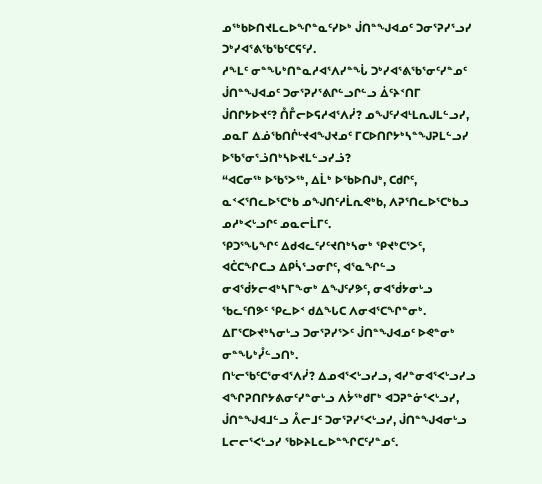ᓄᖅᑲᐅᑎᔪᒪᓚᐅᖏᓐᓇᑦᓯᐅᒃ ᒎᑎᓐᖑᐊᓄᑦ ᑐᓂᕐᕈᓯᕐᓗᓯ ᑐᒃᓯᐊᕐᕕᖃᖃᑦᑕᕋᑦᓯ.
ᓱᖕᒪᑦ ᓂᓐᖓᒃᑎᓐᓇᓱᐊᕐᐱᓯᓐᖔ ᑐᒃᓯᐊᕐᕕᖃᕐᓂᑦᓯᓐᓄᑦ ᒎᑎᓐᖑᐊᓄᑦ ᑐᓂᕐᕈᓯᕐᕕᒋᓪᓗᒋᓪᓗ ᐄᑦᔨᑉᑎᒥ ᒎᑎᒋᔭᐅᔪᑦ? ᑍᒤᓕᐅᕋᓱᐊᕐᐱᓰ? ᓄᖑᑦᓯᐊᒻᒪᕆᒍᒪᓪᓗᓯ, ᓄᓇᒥ ᐃᓅᖃᑎᒌᒡᔪᐊᖑᔪᓄᑦ ᒥᑕᐅᑎᒋᔭᒃᓴᓐᖑᕈᒪᓪᓗᓯ ᐅᖃᕐᓂᕐᓘᑎᒃᓴᐅᔪᒪᓪᓗᓯᓘ?
“ᐊᑕᓂᖅ ᐅᖃᕐᐳᖅ, ᐃᒫᒃ ᐅᖃᐅᑎᒍᒃ, ᑕᑯᒋᑦ, ᓇᑉᐸᕐᑎᓚᐅᕐᑕᒃᑲ ᓄᖑᑎᑦᓱᒫᕆᕙᒃᑲ, ᐱᕈᕐᑎᓚᐅᕐᑕᒃᑲᓗ ᓄᓱᒃᐸᒡᓗᒋᑦ ᓄᓇᓕᒫᒥᑦ.
ᕿᑐᕐᖓᖏᑦ ᐃᑯᐊᓚᑦᓯᑦᔪᑎᒃᓴᓂᒃ ᕿᔪᒃᑕᕐᐳᑦ, ᐊᑖᑕᖏᑕᓗ ᐃᑭᓵᕐᓗᓂᒋᑦ, ᐊᕐᓇᖏᓪᓗ ᓂᐊᖂᔭᓕᐊᒃᓴᒥᖕᓂᒃ ᐃᖑᑦᓯᕗᑦ, ᓂᐊᖂᔭᓂᒡᓗ ᖃᓚᑦᑎᕗᑦ ᕿᓚᐅᑉ ᑯᐃᖓᑕ ᐱᓂᐊᕐᑕᖏᓐᓂᒃ. ᐃᒥᕐᑕᐅᔪᒃᓴᓂᒡᓗ ᑐᓂᕐᕈᓯᕐᐳᑦ ᒎᑎᓐᖑᐊᓄᑦ ᐅᕙᓐᓂᒃ ᓂᓐᖓᒃᓮᓪᓗᑎᒃ.
ᑎᒡᓕᖃᑦᑕᕐᓂᐊᕐᐱᓰ? ᐃᓄᐊᕐᐸᒡᓗᓯᓗ, ᐊᓯᓐᓂᐊᕐᐸᒡᓗᓯᓗ ᐊᖏᕈᑎᒋᔭᕕᓂᑦᓯᓐᓂᒡᓗ ᐱᔮᖅᑯᒥᒃ ᐊᑐᕈᓐᓃᕐᐸᒡᓗᓯ, ᒎᑎᓐᖑᐊᒧᓪᓗ ᐰᓕᒧᑦ ᑐᓂᕐᕈᓯᕐᐸᒡᓗᓯ, ᒎᑎᓐᖑᐊᓂᒡᓗ ᒪᓕᓕᕐᐸᒡᓗᓯ ᖃᐅᔨᒪᓚᐅᓐᖏᑕᑦᓯᓐᓄᑦ.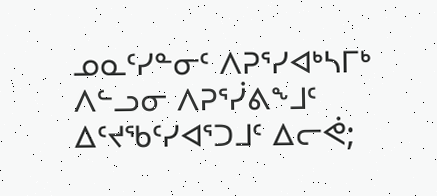ᓄᓇᑦᓯᓐᓂᑦ ᐱᕈᕐᓯᐊᒃᓴᒥᒃ ᐱᓪᓗᓂ ᐱᕈᕐᓰᕕᖕᒧᑦ ᐃᑦᔪᖃᑦᓯᐊᕐᑐᒧᑦ ᐃᓕᕚ;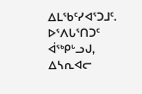ᐃᒪᖃᑦᓯᐊᕐᑐᒧᑦ. ᐅᕐᐱᒐᕐᑎᑐᑦ ᐋᖅᑭᒡᓗᒍ,
ᐃᓴᕆᐊᓕ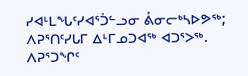ᓯᐊᒻᒪᖓᑦᓯᐊᕐᑑᓪᓗᓂ ᕔᓂᓕᒃᓴᐅᕗᖅ; ᐱᕈᕐᑎᑦᓯᒐᒥ ᐃᒻᒥᓄᑐᐊᖅ ᐊᑐᕐᐳᖅ. ᐱᕈᕐᑐᖏᑦ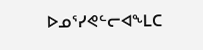ᐅᓄᕐᓯᕙᓪᓕᐊᖕᒪᑕ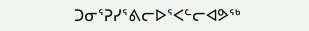ᑐᓂᕐᕈᓯᕐᕕᓕᐅᕐᐸᓪᓕᐊᕗᖅ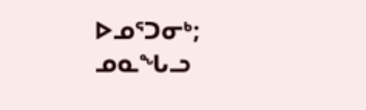ᐅᓄᕐᑐᓂᒃ; ᓄᓇᖓᓗ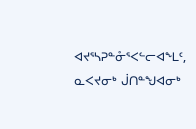ᐊᔪᕐᓴᕈᓐᓁᕐᐸᓪᓕᐊᖕᒪᑦ, ᓇᐸᔪᓂᒃ ᒎᑎᓐᖑᐊᓂᒃ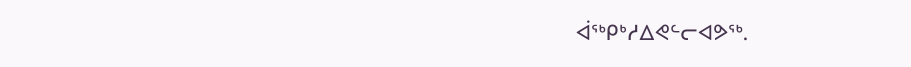ᐋᖅᑭᒃᓱᐃᕙᓪᓕᐊᕗᖅ.